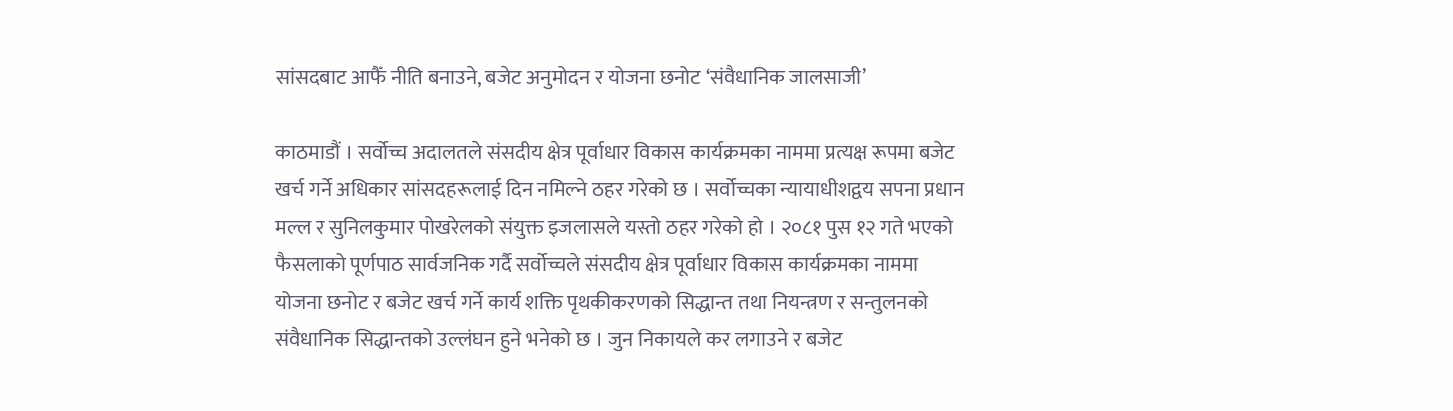सांसदबाट आफैँ नीति बनाउने, बजेट अनुमोदन र योजना छनोट ‘संवैधानिक जालसाजी’

काठमाडौं । सर्वोच्च अदालतले संसदीय क्षेत्र पूर्वाधार विकास कार्यक्रमका नाममा प्रत्यक्ष रूपमा बजेट खर्च गर्ने अधिकार सांसदहरूलाई दिन नमिल्ने ठहर गरेको छ । सर्वोच्चका न्यायाधीशद्वय सपना प्रधान मल्ल र सुनिलकुमार पोखरेलको संयुक्त इजलासले यस्तो ठहर गरेको हो । २०८१ पुस १२ गते भएको फैसलाको पूर्णपाठ सार्वजनिक गर्दै सर्वोच्चले संसदीय क्षेत्र पूर्वाधार विकास कार्यक्रमका नाममा योजना छनोट र बजेट खर्च गर्ने कार्य शक्ति पृथकीकरणको सिद्धान्त तथा नियन्त्रण र सन्तुलनको संवैधानिक सिद्धान्तको उल्लंघन हुने भनेको छ । जुन निकायले कर लगाउने र बजेट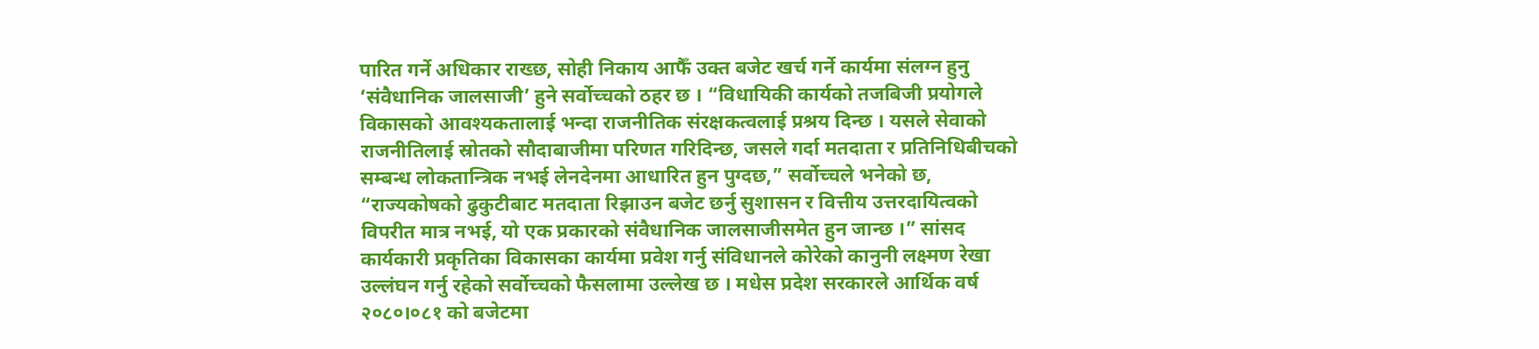पारित गर्ने अधिकार राख्छ, सोही निकाय आफैँ उक्त बजेट खर्च गर्ने कार्यमा संलग्न हुनु ‘संवैधानिक जालसाजी’ हुने सर्वोच्चको ठहर छ । “विधायिकी कार्यको तजबिजी प्रयोगले विकासको आवश्यकतालाई भन्दा राजनीतिक संरक्षकत्वलाई प्रश्रय दिन्छ । यसले सेवाको राजनीतिलाई स्रोतको सौदाबाजीमा परिणत गरिदिन्छ, जसले गर्दा मतदाता र प्रतिनिधिबीचको सम्बन्ध लोकतान्त्रिक नभई लेनदेनमा आधारित हुन पुग्दछ,” सर्वोच्चले भनेको छ, “राज्यकोषको ढुकुटीबाट मतदाता रिझाउन बजेट छर्नु सुशासन र वित्तीय उत्तरदायित्वको विपरीत मात्र नभई, यो एक प्रकारको संवैधानिक जालसाजीसमेत हुन जान्छ ।” सांसद कार्यकारी प्रकृतिका विकासका कार्यमा प्रवेश गर्नु संविधानले कोरेको कानुनी लक्ष्मण रेखा उल्लंघन गर्नु रहेको सर्वोच्चको फैसलामा उल्लेख छ । मधेस प्रदेश सरकारले आर्थिक वर्ष २०८०।०८१ को बजेटमा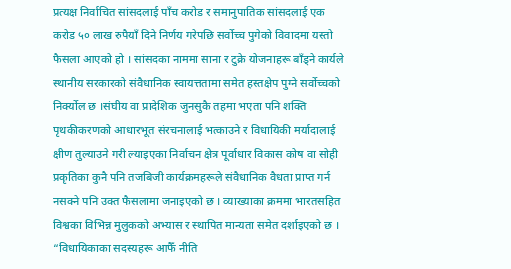प्रत्यक्ष निर्वाचित सांसदलाई पाँच करोड र समानुपातिक सांसदलाई एक करोड ५० लाख रुपैयाँ दिने निर्णय गरेपछि सर्वोच्च पुगेको विवादमा यस्तो फैसला आएको हो । सांसदका नाममा साना र टुक्रे योजनाहरू बाँड्ने कार्यले स्थानीय सरकारको संवैधानिक स्वायत्ततामा समेत हस्तक्षेप पुग्ने सर्वोच्चको निर्क्योल छ ।संघीय वा प्रादेशिक जुनसुकै तहमा भएता पनि शक्ति पृथकीकरणको आधारभूत संरचनालाई भत्काउने र विधायिकी मर्यादालाई क्षीण तुल्याउने गरी ल्याइएका निर्वाचन क्षेत्र पूर्वाधार विकास कोष वा सोही प्रकृतिका कुनै पनि तजबिजी कार्यक्रमहरूले संवैधानिक वैधता प्राप्त गर्न नसक्ने पनि उक्त फैसलामा जनाइएको छ । व्याख्याका क्रममा भारतसहित विश्वका विभिन्न मुलुकको अभ्यास र स्थापित मान्यता समेत दर्शाइएको छ । “विधायिकाका सदस्यहरू आफैँ नीति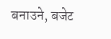बनाउने, बजेट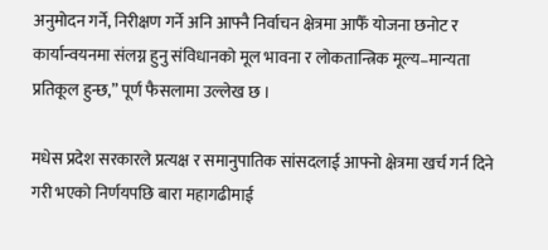अनुमोदन गर्ने, निरीक्षण गर्ने अनि आफ्नै निर्वाचन क्षेत्रमा आफैँ योजना छनोट र कार्यान्वयनमा संलग्न हुनु संविधानको मूल भावना र लोकतान्त्रिक मूल्य–मान्यता प्रतिकूल हुन्छ,” पूर्ण फैसलामा उल्लेख छ ।

मधेस प्रदेश सरकारले प्रत्यक्ष र समानुपातिक सांसदलाई आफ्नो क्षेत्रमा खर्च गर्न दिने गरी भएको निर्णयपछि बारा महागढीमाई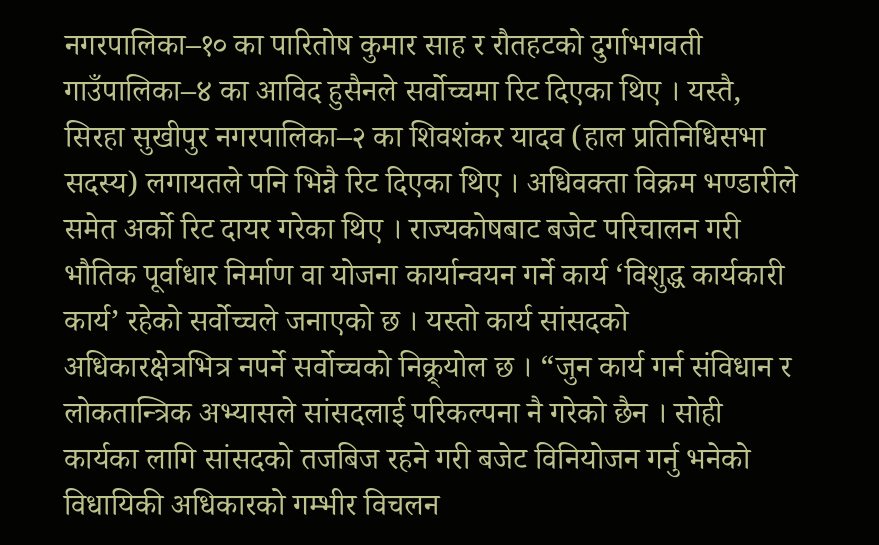नगरपालिका–१० का पारितोष कुमार साह र रौतहटको दुर्गाभगवती गाउँपालिका–४ का आविद हुसैनले सर्वोच्चमा रिट दिएका थिए । यस्तै, सिरहा सुखीपुर नगरपालिका–२ का शिवशंकर यादव (हाल प्रतिनिधिसभा सदस्य) लगायतले पनि भिन्नै रिट दिएका थिए । अधिवक्ता विक्रम भण्डारीले समेत अर्को रिट दायर गरेका थिए । राज्यकोषबाट बजेट परिचालन गरी भौतिक पूर्वाधार निर्माण वा योजना कार्यान्वयन गर्ने कार्य ‘विशुद्ध कार्यकारी कार्य’ रहेको सर्वोच्चले जनाएको छ । यस्तो कार्य सांसदको अधिकारक्षेत्रभित्र नपर्ने सर्वोच्चको निक्र्र्योल छ । “जुन कार्य गर्न संविधान र लोकतान्त्रिक अभ्यासले सांसदलाई परिकल्पना नै गरेको छैन । सोही कार्यका लागि सांसदको तजबिज रहने गरी बजेट विनियोजन गर्नु भनेको विधायिकी अधिकारको गम्भीर विचलन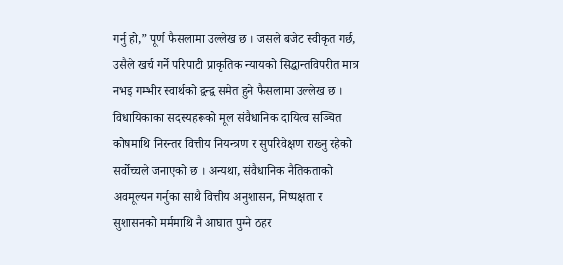गर्नु हो,” पूर्ण फैसलामा उल्लेख छ । जसले बजेट स्वीकृत गर्छ, उसैले खर्च गर्ने परिपाटी प्राकृतिक न्यायको सिद्धान्तविपरीत मात्र नभइ गम्भीर स्वार्थको द्वन्द्व समेत हुने फैसलामा उल्लेख छ । विधायिकाका सदस्यहरूको मूल संवैधानिक दायित्व सञ्चित कोषमाथि निरन्तर वित्तीय नियन्त्रण र सुपरिवेक्षण राख्नु रहेको सर्वोच्चले जनाएको छ । अन्यथा, संवैधानिक नैतिकताको अवमूल्यन गर्नुका साथै वित्तीय अनुशासन, निष्पक्षता र सुशासनको मर्ममाथि नै आघात पुग्ने ठहर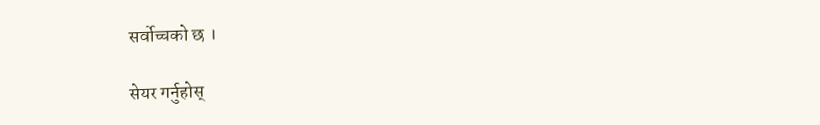सर्वोच्चको छ ।

सेयर गर्नुहोस्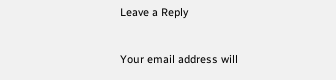Leave a Reply

Your email address will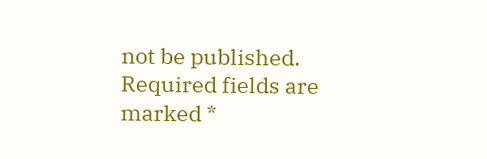not be published. Required fields are marked *